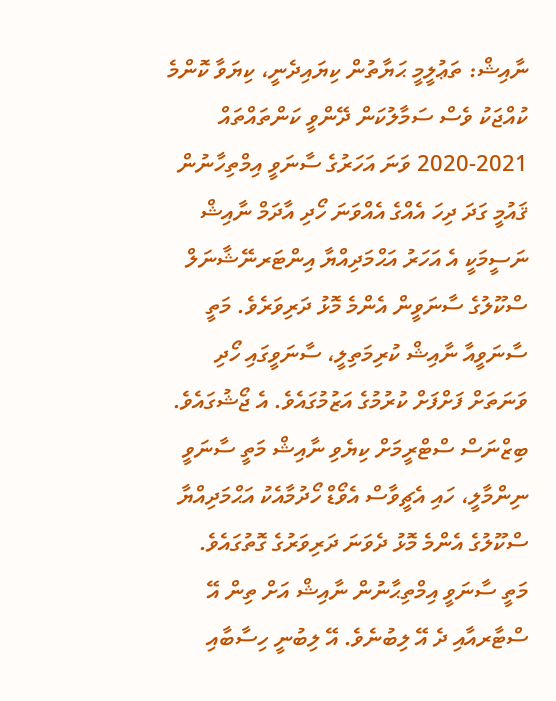ނާއިޝް: ތަޢުލީމީ ޙަޔާތުން ކިޔައިދެނީ، ކިޔަވާ ކޮންމެ ކުއްޖަކު ވެސް ސަމާލުކަން ދޭންވީ ކަންތައްތައް
2020-2021 ވަނަ އަހަރުގެ ސާނަވީ އިމްތިހާނުން ޤައުމީ ގަދަ ދިހަ އެއްގެ އެއްވަނަ ހޯދި އާދަމް ނާއިޝް ނަސީމަކީ އެ އަހަރު އަޙްމަދިއްޔާ އިންޓަރނޭޝާނަލް ސްކޫލުގެ ސާނަވީން އެންމެ މޮޅު ދަރިވަރެވެ. މަތީ ސާނަވީއާ ނާއިޝް ކުރިމަތިލީ، ސާނަވީގައި ހޯދި ވަނަތަށް ފަށްފަށް ކުރުމުގެ އަޒުމުގައެވެ. އެ ޖޯޝުގައެވެ. ބިޒްނަސް ސްޓްރީމަށް ކިޔެވި ނާއިޝް މަތީ ސާނަވީ ނިންމާލީ، ހައި އެޗީވާސް އެވޯޑް ހޯދުމާއެކު އަޙްމަދިއްޔާ ސްކޫލުގެ އެންމެ މޮޅު ދެވަނަ ދަރިވަރުގެ ގޮތުގައެވެ.
މަތީ ސާނަވީ އިމްތިޙާނުން ނާއިޝް އަށް ތިން އޭ ސްޓާރއާއި ދެ އޭ ލިބުނެވެ. އޭ ލިބުނީ ހިސާބާއި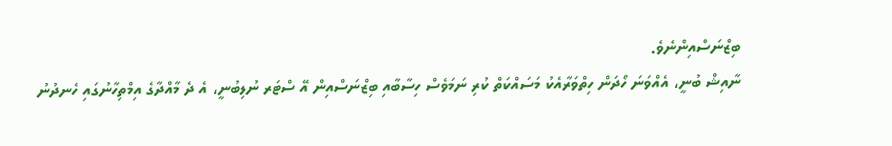ބިޒްނަސްއިންނެވެ.
ނާއިޝް ބުނީ، އެއްވަނަ ހޯދަން ހިތްވަރާއެކު މަސައްކަތް ކުރި ނަމަވެސް ހިސާބާއި ބިޒްނަސްއިން އޭ ސްޓަރ ނުލިބުނީ، އެ ދެ މާއްދާގެ އިމްތިހާނުގައި ހެނދުނު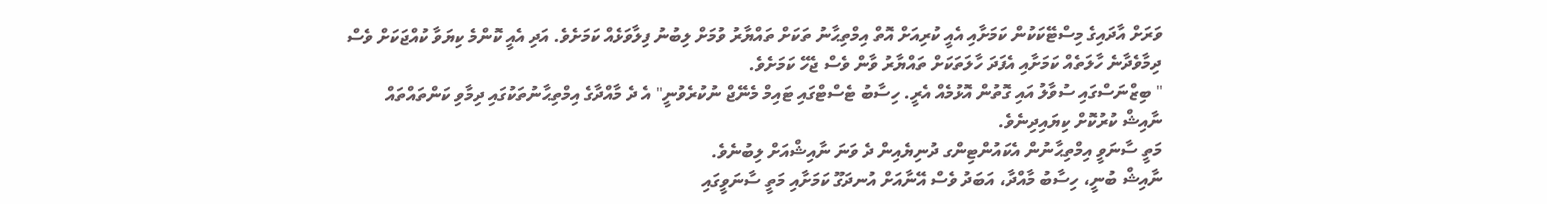ވަރަށް އާދައިގެ މިސްޓޭކަކުން ކަމަށާއި އެއީ ކުރިއަށް އޮތް އިމްތިޙާނު ތަކަށް ތައްޔާރު ވުމަށް ލިބުނު ފިލާވަޅެއް ކަމަށެވެ. އަދި އެއީ ކޮންމެ ކިޔަވާ ކުއްޖަކަށް ވެސް ދިމާވެދާނެ ހާލަތެއް ކަމަށާއި އެފަދަ ހާލަތަކަށް ތައްޔާރު ވާން ވެސް ޖެހޭ ކަމަށެވެ.
" ބިޒްނަސްގައި ސުވާލު އައި ގޮތުން އޮޅުމެއް އެރީ. ހިސާބު ޓެސްޓްގައި ޓައިމް މެނޭޖް ނުކުރެވުނީ" އެ ދެ މާއްދާގެ އިމްތިޙާނުތަކުގައި ދިމާވި ކަންތައްތައް ނާއިޝް ކުރުކޮށް ކިޔައިދިނެވެ.
މަތީ ސާނަވީ އިމްތިޙާނުން އެކައުންޓިންގ ދުނިޔެއިން ދެ ވަނަ ނާއިޝްއަށް ލިބުނެވެ.
ނާއިޝް ބުނީ، ހިސާބު މާއްދާ، އަބަދު ވެސް އޭނާއަށް އުނދަގޫ ކަމަށާއި މަތީ ސާނަވީގައި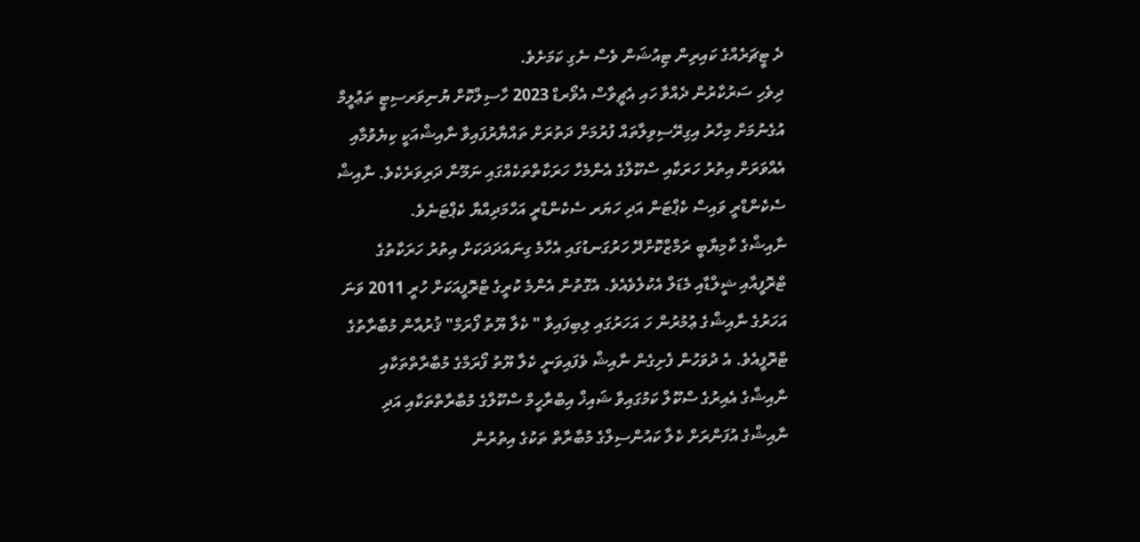ދެ ޓީޗަރެއްގެ ކައިރިން ޓިއުޝަން ވެސް ނެގި ކަމަށެވެ.
ދިވެހި ސަރުކާރުން ދެއްވާ ހައި އެޗީވާސް އެވޯރޑް 2023 ހާސިލްކޮށް ޔުނިވަރސިޓީ ތަޢުލީމް އުގެނުމަށް މިހާރު އިގިރޭސިވިލާތައް ފުރުމަށް ދަތުރަށް ތައްޔާރުފައިވާ ނާއިޝްއަކީ ކިޔެވުމާއި އެއްވަރަށް އިތުރު ހަރަކާއި ސްކޫލްގެ އެންމެހާ ހަރަކާތްތަކެއްގައި ނަމޫނާ ދަރިވަރެކެވެ. ނާއިޝް ސެކެންޑްރީ ވައިސް ކެޕްޓަން އަދި ހަޔަރ ސެކެންޑްރީ އަހްމަދިއްޔާ ކެޕްޓަނެވެ.
ނާއިޝްގެ ކާމިޔާބީ ރަމްޒްކޮށްދޭ ހަރުގަނޑުގައި އެހާމެ ގިނައަދަދަކަށް އިތުރު ހަރަކާތުގެ ޓްރޮފީއާއި ޝީލްޑާއި މެޑަލް އެކުލެވެއެވެ. އެގޮތުން އެންމެ ކުރީގެ ޓްރޮފީއަކަށް ހުރީ 2011 ވަނަ އަހަރުގެ ނާއިޝްގެ ޢުމުރުން ހަ އަހަރުގައި ލިބިފައިވާ " ކެލާ ޔޫތު ފޯރަމް" ޤުރުއާން މުބާރާތުގެ ޓްރޮފީއެވެ. އެ ދުވަހުން ފެށިގެން ނާއިޝް ވެފައިވަނީ ކެލާ ޔޫތު ފޯރަމްގެ މުބާރާތްތަކާއި ނާއިޝްގެ އެއިރުގެ ސްކޫލް ކަމުގައިވާ ޝައިޚް އިބްރާހީމް ސްކޫލްގެ މުބާރާތްތަކާއި އަދި ނާއިޝްގެ އުފަންރަށް ކެލާ ކައުންސިލްގެ މުބާރާތް ތަކުގެ އިތުރުން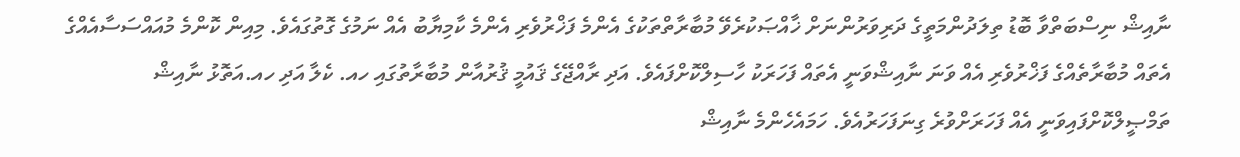ނާއިޝް ނިސްބަތްވާ ބޮޑު ތިލަދުންމަތީގެ ދަރިވަރުންނަށް ޚާއްޞަކުރެވޭ މުބާރާތްތަކުގެ އެންމެ ފަޚްރުވެރި އެންމެ ކާމިޔާބު އެއް ނަމުގެ ގޮތުގައެވެ. މިއިން ކޮންމެ މުއައްސަސާއެއްގެ އެތައް މުބާރާތެއްގެ ފަޚްރުވެރި އެއް ވަނަ ނާއިޝްވަނީ އެތައް ފަހަރަކު ހާސިލްކޮށްފައެވެ. އަދި ރާއްޖޭގެ ޤައުމީ ޤުރުއާން މުބާރާތުގައި ހއ. ކެލާ އަދި ހއ.އަތޮޅު ނާއިޝް ތަމްޞީލްކޮށްފައިވަނީ އެއް ފަހަރަށްވުރެ ގިނަފަހަރުއެވެ. ހަމައެހެންމެ ނާއިޝް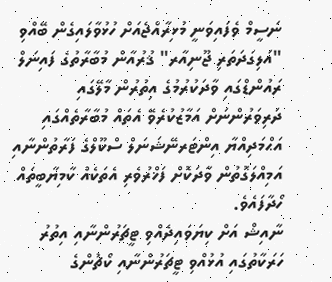ނަސީމް ވެފައިވަނީ މުޅިރާއްޖެއަށް ހުޅުވާލައިގެން ބޭއްވި "އަލިގަދަތަރި ޖޫނިއާރ" ޤުރުއާން މުބާރާތުގެ ފައިނަލް ރައުންޑްގައި ވާދަކުރުމުގެ އިތުރުން މާލޭގައި ދަރިވަރުންނަށް އަމާޒުކުރެވޭ އެތައް މުބާރާތެއްގައި އަޙްމަދިއްޔާ އިންޓަރނޭޝަނަލް ސްކޫލްގެ ފަރާތުންނާއި އަމިއްލަގޮތުން ވާދަކޮށް ފަޚްރުވެރި އެތަކެއް ކާމިޔާބީތައް ހޯދާފައެވެ.
ނާއިޝް އަށް ކިޔަވައިދެއްވި ޓީޗަރުންނާއި އިތުރު ހަރަކާތުގައި އުޅުއްވި ޓީޗަރުންނާއި ކޯޗުންގެ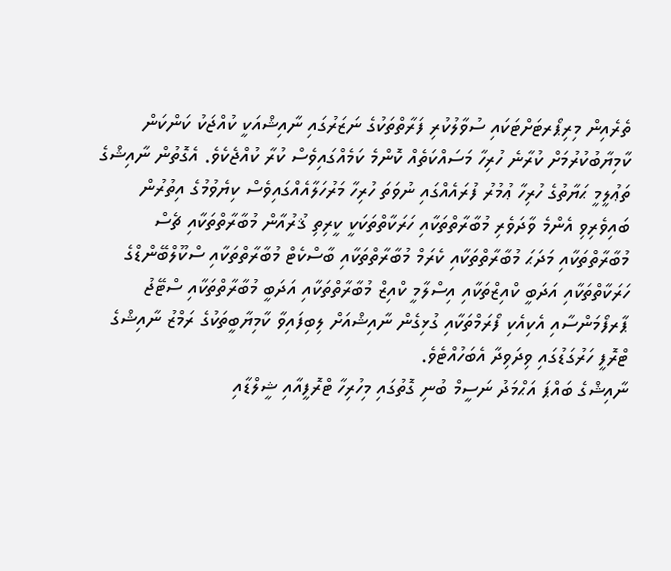ތެރެއިން މިރިޕޯރޓަށްޓަކައި ސުވާލުކުރި ފަރާތްތަކުގެ ނަޒަރުގައި ނާއިޝްއަކީ ކުއްޖަކު ކަންކަން ކާމިޔާބުކުރުމަށް ކުރާނެ ހުރިހާ މަސައްކަތެއް ކޮންމެ ކަމެއްގައިވެސް ކުރާ ކުއްޖެކެވެ. އެގޮތުން ނާއިޝްގެ ތަޢުލީމީ ޙަޔާތުގެ ހުރިހާ ޢުމުރު ފުރައެއްގައި ނުވަތަ ހުރިހާ މަރުހަލާއެއްގައިވެސް ކިޔެވުމުގެ އިތުރުން ބައިވެރިވި އެންމެ ވާދަވެރި މުބާރާތްތަކާއި ހަރަކާތްތަކަކީ ކީރިތި ޤުރުއާން މުބާރާތްތަކާއި ޗެސް މުބާރާތްތަކާއި މަދަޙަ މުބާރާތްތަކާއި ކެރަމް މުބާރާތްތަކާއި ބާސްކެޓް މުބާރާތްތަކާއި ސްކޫލްބޭންޑްގެ ހަރަކާތްތަކާއި އަދަބީ ކްއިޒްތަކާއި އިސްލާމީ ކްއިޒް މުބާރާތްތަކާއި އަދަބީ މުބާރާތްތަކާއި ސްޓޭޖު ޕާރފޯމަންސާއި އެކިއެކި ފޯރަމްތަކާއި ގުޅިގެން ނާއިޝްއަށް ލިބިފައިވާ ކާމިޔާބީތަކުގެ ރަމްޒު ނާއިޝްގެ ޓްރޮފީ ހަރުގަޑުގައި ވިދަވިދާ އެބަހުއްޓެވެ.
ނާއިޝްގެ ބައްޕަ އަޙްމަދު ނަސީމް ބުނި ގޮތުގައި މިހުރިހާ ޓްރޮފީއާއި ޝީލްޑާއި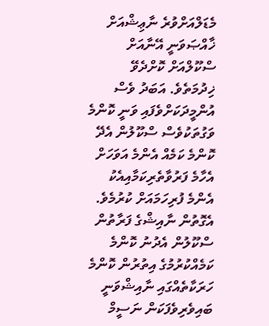މެޑަލްއަށްވުރެ ނާޢިޝްއަށް ޚާއްޞަވަނީ އޭނާއަށް ސްކޫލްއަށް ކޮށްދެވޭ ޚިދުމަތެވެ. އަބަދު ވެސް އުންމީދަކަށްވެފައި ވަނީ ކޮންމެ ވަގުތަކުވެސް ސްކޫލުން އެދޭ ކޮންމެ ކަމެއް އެންމެ އަވަހަށް އެހާމެ ފަރުވާތެރިކަމާއިއެކު އެންމެ ފުރިހަމައަށް ކުރުމެވެ. އެގޮތުން ނާއިޝްގެ ފަރާތުން ސްކޫލުން އެދުނު ކޮންމެ ކަމެއްކުރުމުގެ އިތުރުން ކޮންމެ ހަރަކާތެއްގައި ނާއިޝްވަނީ ބައިވެރިވެފަކަން ނަސީމް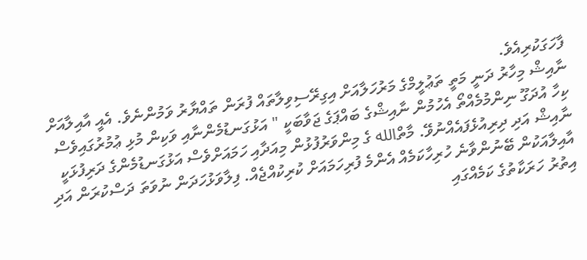ފާހަގަކުރިއެވެ.
ނާއިޝް މިހާރު ދަނީ މަތީ ތަޢުލީމްގެ މަރުހަލާއަށް އިގިރޭސިވިލާތައް ފުރަން ތައްޔާރު ވަމުންނެވެ. އެއީ އާއިލާއަށް ކިހާ އުދަގޫ ނިންމުމެއްތޯ އެހުމުން ނާއިޝްގެ ބައްޕަގެ ޖަވާބަކީ " އަޅުގަނޑުމެންނާއި ވަކިން މުޅި ޢުމުރުގައިވެސް ނާއިޝް އަދި ދިރިއުޅެފައެއްނުވޭ. މާތްالله ގެ މިންވަރުފުޅުން މިއަދާއި ހަމައަށްވެސް އަޅުގަނޑުމެންގެ ދަރިފުޅަކީ އާއިލާއަކުން ބޭނުންވާނެ ހުރިހާކަމެއް އެންމެ ފުރިހަމައަށް ކުރިކުއްޖެއް. ފިލާވަޅުހަދަން ނުވަތަ ދަސްކުރަން އަދި އިތުރު ހަރަކާތުގެ ކަމެއްގައި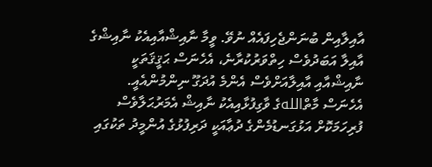އާއިލާއިން ބުނަންޖެހިފައެއް ނުވޭ. ވީމާ ނާއިޝްއާއިއެކު ނާއިޝްގެ އާއިލާ އަބަދުވެސް ހިތްވަރުކުރާނެ، އެހެނަސް ޙަޤީޤަތަކީ ނާއިޝްއާއި އާއިލާއަށްވެސް އެންމެ އުދަގޫ ނިންމުންއެއީ. އެހެނަސް މާތްاللهގެ ވާގިފުޅާއިއެކު ނާއިޝް އެމަރުޙަލާވެސް ފުރިހަމަކޮށް އަޅުގަނޑުމެންގެ ދުޢާއަކީ ދަރިފުޅުގެ އުންމީދު ތަކުގައި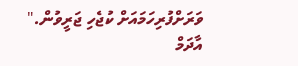ވަރަށްފުރިހަމައަށް ކުޖެހި ޖަރީވުން."
އާދަމް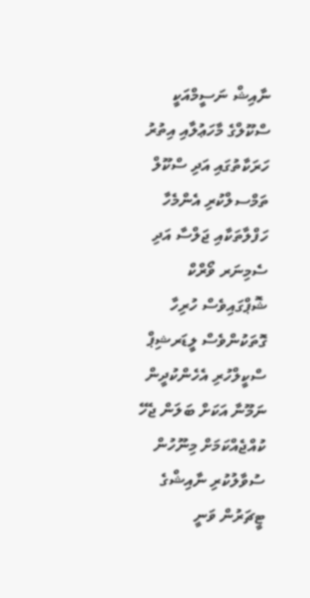ނާއިޝް ނަސީމްއަކީ ސްކޫލްގެ މާހަޢުލާއި އިތުރު ހަރަކާތުގައި އަދި ސްކޫލް ތަމްސލްކުރި އެންމެހާ ހަފްލާތަކާއި ޖަލްސާ އަދި ސެމިނަރ ވޯރްކް ޝޮޕްގައިވެސް ހުރިހާ ގޮތަކުންވެސް ލީޑަރޝިޕް ސްކީލްހުރި އެހެންކުދީން ނަމޫނާ އަކަށް ބަލަން ޖެހޭ ކުއްޖެއްކަމަށް މިނޫހުން ސުވާލުކުރި ނާއިޝްގެ ޓީޗަރުން ވަނީ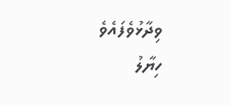ވިދާޅުވެފައެވެ
ހިޔާލު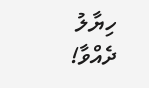ހިޔާލު ދެއްވާ!